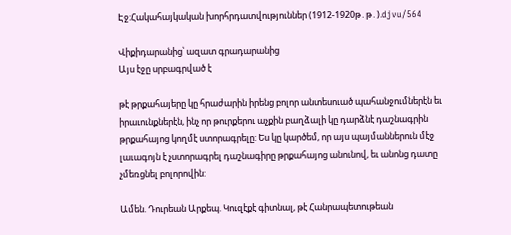Էջ:Հակահայկական խորհրդատվություններ (1912-1920թ․թ․).djvu/564

Վիքիդարանից՝ ազատ գրադարանից
Այս էջը սրբագրված է

թէ թրքահայերը կը հրաժարին իրենց բոլոր անտեսուած պահանջումներէն եւ իրաւունքներէն, ինչ որ թուրքերու աչքին բաղձալի կը դարձնէ դաշնագրին թրքահայոց կողմէ ստորագրելը: Ես կը կարծեմ, որ այս պայմաններուն մէջ լաւագոյն է չստորագրել դաշնագիրը թրքահայոց անունով, եւ անոնց դատը չմեռցնել բոլորովին:

Ամեն. Դուրեան Արքեպ. Կուզէքէ գիտնալ, թէ Հանրապետութեան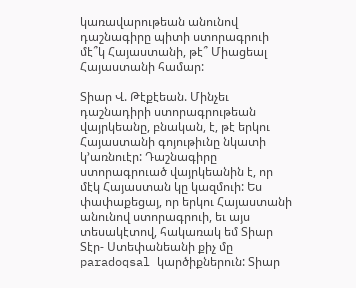կառավարութեան անունով դաշնագիրը պիտի ստորագրուի մէ՞կ Հայաստանի, թէ՞ Միացեալ Հայաստանի համար:

Տիար Վ. Թէքէեան. Մինչեւ դաշնադիրի ստորագրութեան վայրկեանը, բնական, է, թէ երկու Հայաստանի գոյութիւնը նկատի կ՚առնուէր: Դաշնագիրը ստորագրուած վայրկեանին է, որ մէկ Հայաստան կը կազմուի: Ես փափաքեցայ, որ երկու Հայաստանի անունով ստորագրուի, եւ այս տեսակէտով, հակառակ եմ Տիար Տէր- Ստեփանեանի քիչ մը paradoqsal կարծիքներուն: Տիար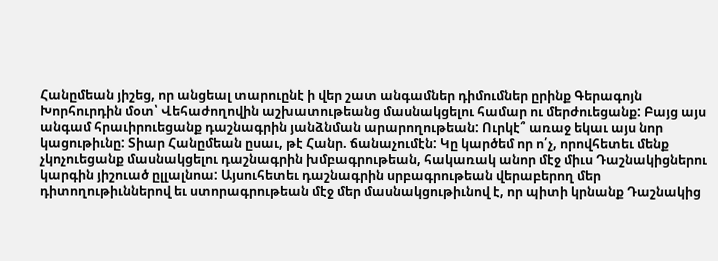Հանըմեան յիշեց, որ անցեալ տարուընէ ի վեր շատ անգամներ դիմումներ ըրինք Գերագոյն Խորհուրդին մօտ՝ Վեհաժողովին աշխատութեանց մասնակցելու համար ու մերժուեցանք: Բայց այս անգամ հրաւիրուեցանք դաշնագրին յանձնման արարողութեան: Ուրկէ՞ առաջ եկաւ այս նոր կացութիւնը: Տիար Հանըմեան ըսաւ, թէ Հանր. ճանաչումէն: Կը կարծեմ որ ո՛չ, որովհետեւ մենք չկոչուեցանք մասնակցելու դաշնագրին խմբագրութեան, հակառակ անոր մէջ միւս Դաշնակիցներու կարգին յիշուած ըլլալնոա: Այսուհետեւ դաշնագրին սրբագրութեան վերաբերող մեր դիտողութիւններով եւ ստորագրութեան մէջ մեր մասնակցութիւնով է, որ պիտի կրնանք Դաշնակից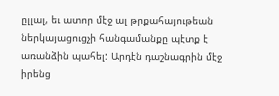ըլլալ, եւ ատոր մէջ ալ թրքահայութեան ներկայացուցչի հանգամանքը պէտք է առանձին պահել: Արդէն դաշնագրին մէջ իրենց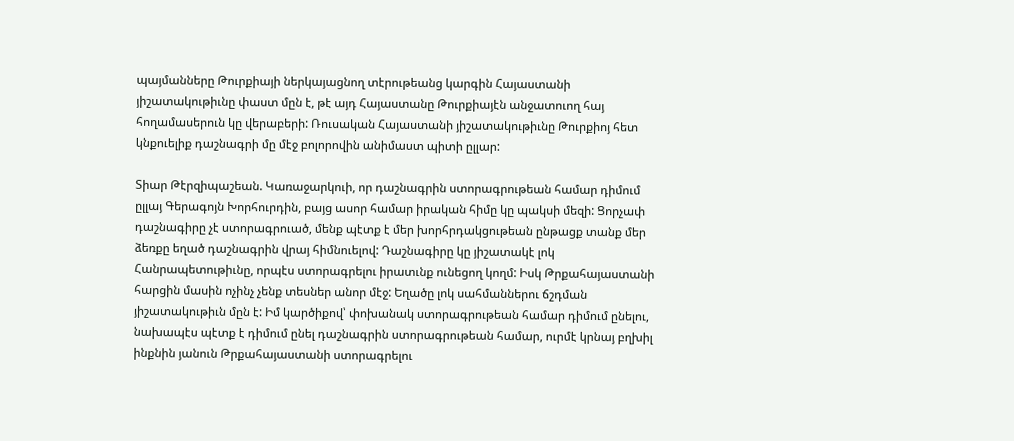պայմանները Թուրքիայի ներկայացնող տէրութեանց կարգին Հայաստանի յիշատակութիւնը փաստ մըն է, թէ այդ Հայաստանը Թուրքիայէն անջատուող հայ հողամասերուն կը վերաբերի: Ռուսական Հայաստանի յիշատակութիւնը Թուրքիոյ հետ կնքուելիք դաշնագրի մը մէջ բոլորովին անիմաստ պիտի ըլլար:

Տիար Թէրզիպաշեան. Կառաջարկուի, որ դաշնագրին ստորագրութեան համար դիմում ըլլայ Գերագոյն Խորհուրդին, բայց ասոր համար իրական հիմը կը պակսի մեզի: Ցորչափ դաշնագիրը չէ ստորագրուած, մենք պէտք է մեր խորհրդակցութեան ընթացք տանք մեր ձեռքը եղած դաշնագրին վրայ հիմնուելով: Դաշնագիրը կը յիշատակէ լոկ Հանրապետութիւնը, որպէս ստորագրելու իրատւնք ունեցող կողմ: Իսկ Թրքահայաստանի հարցին մասին ոչինչ չենք տեսներ անոր մէջ: Եղածը լոկ սահմաններու ճշդման յիշատակութիւն մըն է: Իմ կարծիքով՝ փոխանակ ստորագրութեան համար դիմում ընելու, նախապէս պէտք է դիմում ընել դաշնագրին ստորագրութեան համար, ուրմէ կրնայ բղխիլ ինքնին յանուն Թրքահայաստանի ստորագրելու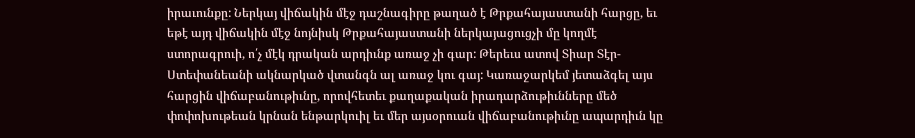իրաւունքը: Ներկայ վիճակին մէջ դաշնագիրը թաղած է Թրքահայաստանի հարցը, եւ եթէ այդ վիճակին մէջ նոյնիսկ Թրքահայաստանի ներկայացուցչի մը կողմէ ստորագրուի, ո՛չ մէկ դրական արդիւնք առաջ չի գար: Թերեւս ատով Տիար Տէր-Ստեփանեանի ակնարկած վտանգն ալ առաջ կու գայ: Կառաջարկեմ յետաձգել այս հարցին վիճաբանութիւնը, որովհետեւ քաղաքական իրադարձութիւնները մեծ փոփոխութեան կրնան ենթարկուիլ եւ մեր այսօրուան վիճաբանութիւնը ապարդիւն կը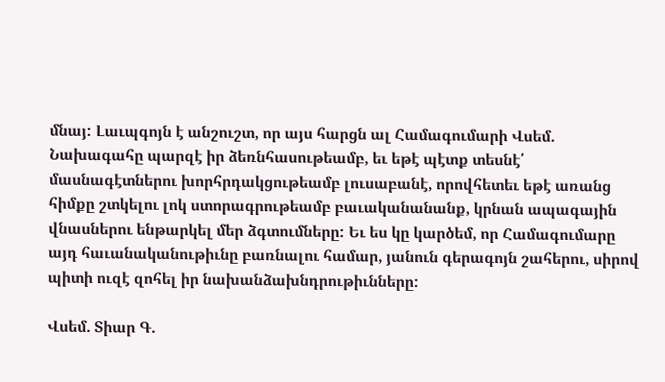մնայ: Լաւպգոյն է անշուշտ, որ այս հարցն ալ Համագումարի Վսեմ. Նախագահը պարզէ իր ձեռնհասութեամբ, եւ եթէ պէտք տեսնէ՛ մասնագէտներու խորհրդակցութեամբ լուսաբանէ, որովհետեւ եթէ առանց հիմքը շտկելու լոկ ստորագրութեամբ բաւականանանք, կրնան ապագային վնասներու ենթարկել մեր ձգտումները: Եւ ես կը կարծեմ, որ Համագումարը այդ հաւանականութիւնը բառնալու համար, յանուն գերագոյն շահերու, սիրով պիտի ուզէ զոհել իր նախանձախնդրութիւնները:

Վսեմ. Տիար Գ.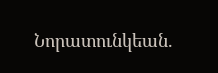Նորատունկեան.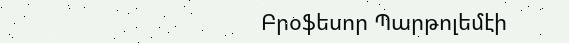Բրօֆեսոր Պարթոլեմէի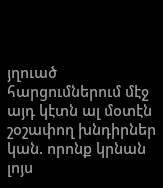յղուած հարցումներում մէջ այդ կէտն ալ մօտէն շօշափող խնդիրներ կան. որոնք կրնան լոյս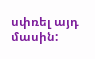սփռել այդ մասին: